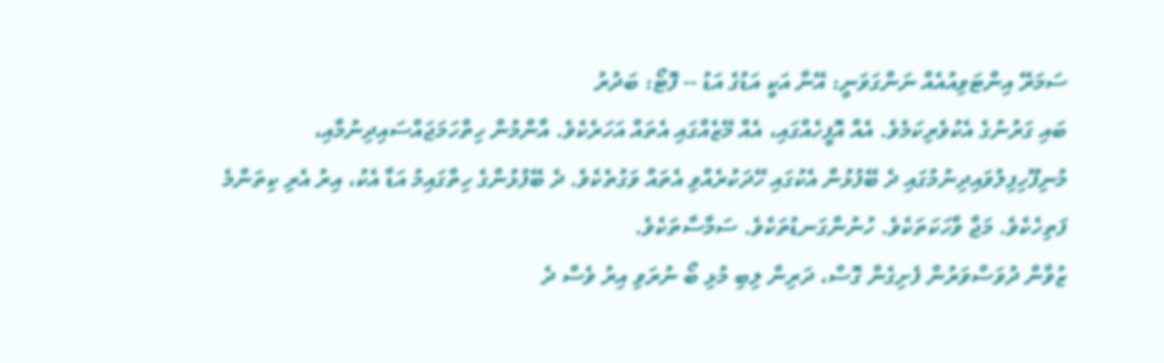ސަމަރޭ އިންޓަވިއުއެއް ނަންގަވަނީ: އޭނާ އަކީ އަޑުގެ އަޑު -- ފޮޓޯ: ބަދުރު
ބައި ގަރުނުގެ އެކުވެރިކަމެވެ. އެއް އޮފީހެއްގައި، އެއް މޭޒެއްގައި އެތައް އަހަރެކެވެ. އާންމުން ހިތްހަމަޖައްސައިދިނުމާއި، މުނިފޫހިފިލުވައިދިނުމުގައި ދެ ބޭފުޅުން އެކުގައި ހޭދަކުރެއްވި އެތައް ވަގުތެކެވެ. ދެ ބޭފުޅުންގެ ހިތްގައިމު އަޑާ އެކު، އިރު އެރި ކިތަންމެ ފަތިހެކެވެ. މަޖާ ވާހަކަތަކެވެ. ހުނުންގަނޑުތަކެވެ. ސަމާސާތަކެވެ.
ޒުވާން ދުވަސްވަރުން ފެށިގެން ގޮސް، ދަރިން ލިބި މުޅި ބޯ ނުރަވި އިރު ވެސް ދެ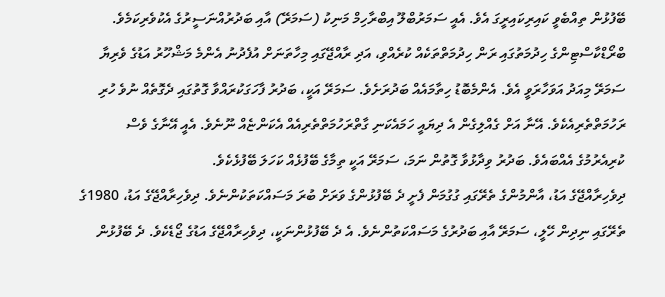ބޭފުޅުން ތިއްބެވީ ކައިރިކައިރީގަ އެވެ. އެއީ ސަމަރުބްލޫ އިބްރާހިމް މަނިކު (ސަމަރޭ) އާއި ބަދުރުއްނަސީރުގެ އެކުވެރިކަމެވެ.
ބްރޯޑްކާސްޓިންގެ ހިދުމަތުގައި ރަން ހިދުމަތްތަކެއް ކުރެއްވި، އަދި ރާއްޖޭގައި މިހާތަނަށް އުފެދުނު އެންމެ މަޝްހޫރު އަޑުގެ ވެރިޔާ ސަމަރޭ މިއަދު އަވަހާރަވީ އެވެ. އެންމެބޮޑު ހިތާމައެއް ބަދުރަށެވެ. ސަމަރޭ އަކީ، ބަދުރު ފާހަގަކުރައްވާ ގޮތުގައި ދެގޮތެއް ނުވެ ހުރި ރަހުމަތްތެރިއެކެވެ. އޭނާ އަށް ގެއްލިގެން އެ ދިޔައީ ހަމައެކަނި ގާތްރަހުމަތްތެރިއެއް އެކަންޏެއް ނޫނެވެ. އެއީ އޭނާގެ ވެސް ކުރިއެރުމުގެ އެއްބައެވެ. ބަދުރު ވިދާޅުވާ ގޮތުން ނަމަ، ސަމަރޭ އަކީ ތިމާގެ ބޭފުޅެއް ކަހަލަ ބޭފުޅެކެވެ.
ދިވެހިރާއްޖޭގެ އަޑު، އާންމުންގެ ތެރޭގައި ގުގުމަން ފެށީ ދެ ބޭފުޅުންގެ ވަރަށް ބުރަ މަސައްކަތަކުންނެވެ. ދިވެހިރާއްޖޭގެ އަޑު، 1980ގެ ތެރޭގައި ނިދިން ހޭލީ، ސަމަރޭ އާއި ބަދުރުގެ މަސައްކަތުންނެވެ. އެ ދެ ބޭފުޅުންނަކީ، ދިވެހިރާއްޖޭގެ އަޑުގެ ޖޯޑެކެވެ. ދެ ބޭފުޅުން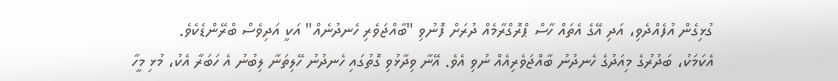ގުޅިގެން އުފެއްދެވި، އަދި އޭގެ އެތައް ހާސް ޕްރޮގްރާމެއް ދުރަށް ފޮނުވި "ބާއްޖަވެރި ހެނދުނެއް" އަކީ އަދިވެސް ބްރޭންޑެކެވެ.
އެކަމަކު، ބަދުރުގެ މިއަދުގެ ހެނދުނު ބާއްޖަވެރިއެއް ނުވި އެވެ. އޭނާ ވިދާޅުވި ގޮތުގައި ހެނދުނު ހޭލިތަނާ ލިބުނު އެ ހަބަރާ އެކު، މުޅި މީހާ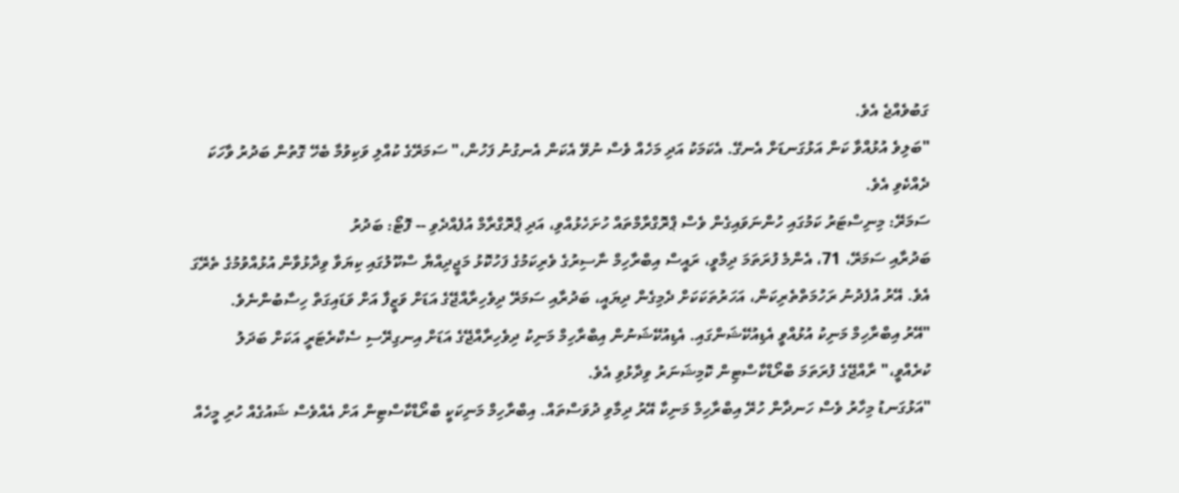ގަބުވެއްޖެ އެވެ.
"ބަލިވެ އުޅުއްވާ ކަން އަޅުގަނޑަށް އެނގޭ. އެކަމަކު އަދި މަހެއް ވެސް ނުވޭ އެކަން އެނގުނު ފަހުން،" ސަމަރޭގެ ކުއްލި ވަކިވުމާ ބެހޭ ގޮތުން ބަދުރު ވާހަކަ ދެއްކެވި އެވެ.
ސަމަރޭ: މިނިސްޓަރު ކަމުގައި ހުންނަވައިގެން ވެސް ޕްރޮގްރާމްތައް ހުށަހެޅުއްވި، އަދި ޕްރޮގްރާމް އުފެއްދެވި -- ފޮޓޯ: ބަދުރު
ބަދުރާއި ސަމަރޭ، 71، އެންމެ ފުރަތަމަ ދިމާވީ، ރައީސް އިބްރާހިމް ނާސިރުގެ ވެރިކަމުގެ ފަހުކޮޅު މަޖީދިއްޔާ ސްކޫލުގައި ކިޔަވާ ވިދާޅުވާން އުޅުއްވުމުގެ ތެރޭގަ އެވެ. އޭރު އުފެދުނު ރަހުމަތްތެރިކަން، އަހަރުތަކަކަށް ދެމިގެން ދިޔައީ، ބަދުރާއި ސަމަރޭ ދިވެހިރާއްޖޭގެ އަޑަށް ވަޒީފާ އަށް ވަޑައިގަތް ހިސާބުންނެވެ.
"އޭރު އިބްރާހިމް މަނިކު އުޅުއްވީ އެޑިއުކޭޝަންގައި. އެޑިއުކޭޝަނުން އިބްރާހިމް މަނިކު ދިވެހިރާއްޖޭގެ އަޑަށް އިނގިރޭސި ސެކްރެޓަރީ އަކަށް ބަދަލު ކުރެއްވީ،" ރާއްޖޭގެ ފުރަތަމަ ބްރޯޑްކާސްޓިން ކޮމިޝަނަރު ވިދާޅުވި އެވެ.
"އަޅުގަނޑު މިހާރު ވެސް ހަނދާން ހުރޭ އިބްރާހިމް މަނިކާ އޭރު ދިމާވި ދުވަސްތައް. އިބްރާހިމް މަނިކަކީ ބްރޯޑްކާސްޓިން އަށް އެއްވެސް ޝައުގެއް ހުރި މީހެއް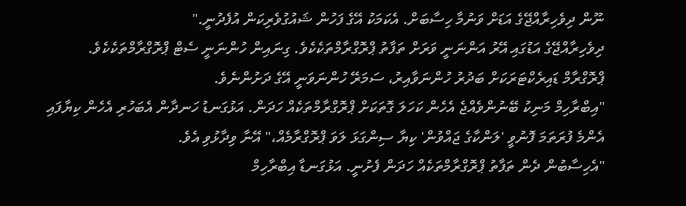ނޫން ދިވެހިރާއްޖޭގެ އަޑަށް ވަނުމާ ހިސާބަށް. އެކަމަކު އޭގެ ފަހުން ޝައުގުވެރިކަން އުފެދުނީ."
ދިވެހިރާއްޖޭގެ އަޑުގައި އޭރު އަންނަނީ ވަރަށް ތަފާތު ޕްރޮގްރާމްތަކެކެވެ. ގިނައިން ހުންނަނީ ސެޓް ޕްރޮގްރާމްތަކެކެވެ. ޕްރޮގްރާމް ޑައިރެކްޓަރަކަށް ބަދުރު ހުންނަވާއިރު، ސަމަރޭ ހުންނަވަނީ އޭގެ ދަށުންނެވެ.
"އިބްރާހިމް މަނިކު ބޭނުންވެއްޖެ އެހެން ކަހަލަ ގޮތަކަށް ޕްރޮގްރާމްތަކެއް ހަދަން. އަޅުގަނޑު ހަނދާން އެބަހުރި އެހެން ކިޔާފައި އެންމެ ފުރަތަމަ ފޮނުވީ 'ލަންކާގެ ޖައްވުން' ކިޔާ ސިންގަޅަ ލަވަ ޕްރޮގްރާމެއް،" އޭނާ ވިދާޅުވި އެވެ.
"އެހިސާބުން ދެން ތަފާތު ޕްރޮގްރާމްތަކެއް ހަދަން ފެށުނީ. އަޅުގަނޑާ އިބްރާހިމް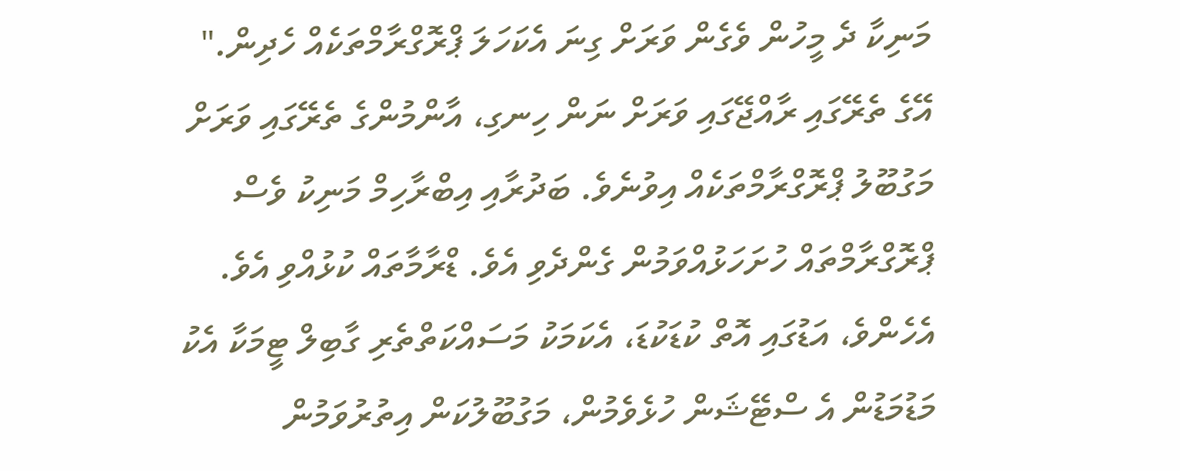މަނިކާ ދެ މީހުން ވެގެން ވަރަށް ގިނަ އެކަހަލަ ޕްރޮގްރާމްތަކެއް ހެދިން."
އޭގެ ތެރޭގައި ރާއްޖޭގައި ވަރަށް ނަން ހިނގި، އާންމުންގެ ތެރޭގައި ވަރަށް މަގުބޫލު ޕްރޮގްރާމްތަކެއް އިވުނެވެ. ބަދުރާއި އިބްރާހިމް މަނިކު ވެސް ޕްރޮގްރާމްތައް ހުށަހަޅުއްވަމުން ގެންދެވި އެވެ. ޑްރާމާތައް ކުޅުއްވި އެވެ. އެހެންވެ، އަޑުގައި އޮތް ކުޑަކުޑަ، އެކަމަކު މަސައްކަތްތެރި ގާބިލް ޓީމަކާ އެކު މަޑުމަޑުން އެ ސްޓޭޝަން ހުޅެވެމުން، މަގުބޫލުކަން އިތުރުވަމުން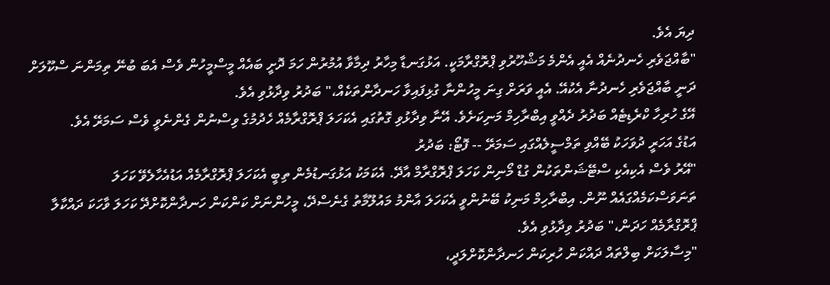ދިޔަ އެވެ.
"ބާއްޖަވެރި ހެނދުނެއް އެއީ އެންމެ މަޝްހޫރުވި ޕްރޮގްރާމަކީ. އަޅުގަނޑާ މިހާރު ދިމާވާ އުމުރުން ހަމަ ދޮށީ ބައެއް މީސްމީހުން ވެސް އެބަ ބުނޭ ތިމަންނަ ސްކޫލަށް ދަނީ ބާއްޖަވެރި ހެނދުނާ އެކުއޭ. އެއީ ވަރަށް ގިނަ މީހުންނާ ގުޅިފައިވާ ހަނދާންތަކެއް،" ބަދުރު ވިދާޅުވި އެވެ.
އޭގެ ހުރިހާ ކްރެޑިޓެއް ބަދުރު ދެއްވީ އިބްރާހިމް މަނިކަށެވެ. އޭނާ ވިދާޅުވި ގޮތުގައި އެކަހަލަ ޕްރޮގްރާމެއް ހެދުމުގެ ވިސްނުން ގެންނެވީ ވެސް ސަމަރޭ އެވެ.
އަޑުގެ އަހަރީ ދުވަހަކު ބޭއްވި ތަމްސީލެއްގައި ސަމަރޭ -- ފޮޓޯ: ބަދުރު
"އޭރު ވެސް އެކިއެކި ސްޓޭޝަންތަކުން ގުޑް މޯނިން ކަހަލަ ޕްރޮގްރާމް އާދޭ. އެކަމަކު އަޅުގަނޑުމެން ތިބީ އެކަހަލަ ޕްރޮގްރާމެއް އަޑުއެހާލެވޭ ކަހަލަ ތަނަވަސްކަމެއްގައެއް ނޫން. އިބްރާހިމް މަނިކު ބޭނުންވީ އެކަހަލަ އާންމު މައުލޫމާތު ގެނެސްދޭ، މީހުންނަށް ކަންކަން ހަނދާންކޮށްދޭ ކަހަލަ ވާހަކަ ދައްކާލާ ޕްރޮގްރާމެއް ހަދަން،" ބަދުރު ވިދާޅުވި އެވެ.
"މިސާލަކަށް ބިލްތައް ދައްކަން ހުރިކަން ހަނދާންކޮށްލަދީ،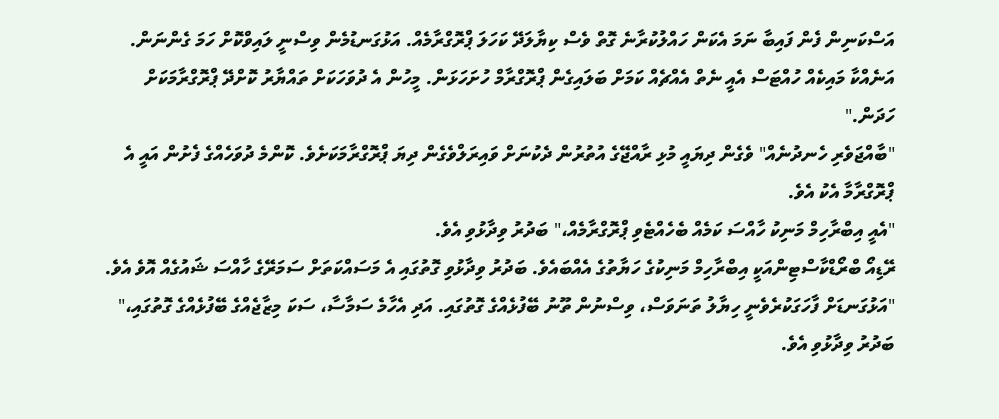އަސްކަނިން ފެން ފައިބާ ނަމަ އެކަން ހައްލުކުރާނެ ގޮތް ވެސް ކިޔާލަދޭ ކަހަލަ ޕްރޮގްރާމެއް. އަޅުގަނޑުމެން ވިސްނީ ލައިވްކޮށް ހަމަ ގެންނަން. އަނެއްކާ މައިކެއް ހުއްޓަސް އެއީ ނެތް އެއްޗެއް ކަމަށް ބަލައިގެން ޕްރޮގްރާމް ހުށަހަޅަން. މީހުން އެ ދުވަހަކަށް ތައްޔާރު ކޮށްދޭ ޕްރޮގްރާމަކަށް ހަދަން."
"ބާއްޖަވެރި ހެނދުނެއް" ވެގެން ދިޔައީ މުޅި ރާއްޖޭގެ އުތުރުން ދެކުނަށް ވައިރަލްވެގެން ދިޔަ ޕްރޮގްރާމަކަށެވެ. ކޮންމެ ދުވަހެއްގެ ފެށުން އައީ އެ ޕްރޮގްރާމާ އެކު އެވެ.
"އެއީ އިބްރާހިމް މަނިކު ހާއްސަ ކަމެއް ބެހެއްޓެވި ޕްރޮގްރާމެއް،" ބަދުރު ވިދާޅުވި އެވެ.
ރޭޑިއޯ ބްރޯޑްކާސްޓިންއަކީ އިބްރާހިމް މަނިކުގެ ހަޔާތުގެ އެއްބައެވެ. ބަދުރު ވިދާޅުވި ގޮތުގައި އެ މަސައްކަތަށް ސަމަރޭގެ ހާއްސަ ޝައުގެއް އޮވެ އެވެ.
"އަޅުގަނޑަށް ފާހަގަކުރެވެނީ ހިޔާލު ތަނަވަސް، ވިސްނުން ތޫނު ބޭފުޅެއްގެ ގޮތުގައި. އަދި އެހާމެ ސަމާސާ، ސަކަ މިޒާޖެއްގެ ބޭފުޅެއްގެ ގޮތުގައި،" ބަދުރު ވިދާޅުވި އެވެ.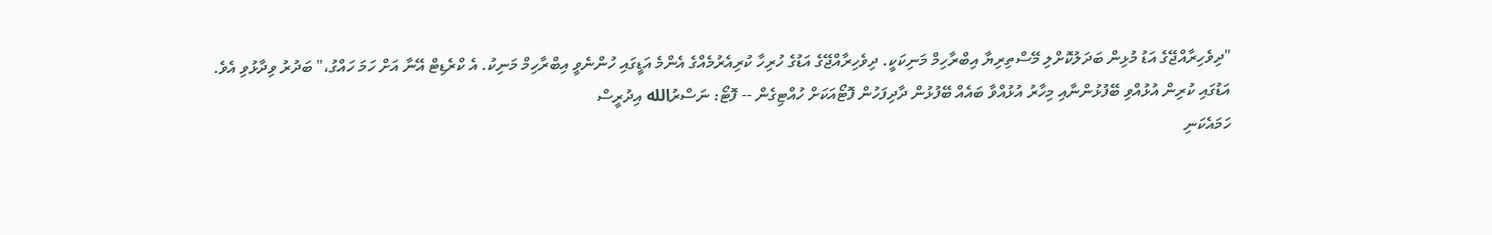"ދިވެހިރާއްޖޭގެ އަޑު މުޅިން ބަދަލުކޮށްލި މޭސްތިރިޔާ އިބްރާހިމް މަނިކަކީ. ދިވެހިރާއްޖޭގެ އަޑުގެ ހުރިހާ ކުރިއެރުމެއްގެ އެންމެ އަޑީގައި ހުންނެވީ އިބްރާހިމް މަނިކު. އެ ކްރެޑިޓް އޭނާ އަށް ހަމަ ހައްގު،" ބަދުރު ވިދާޅުވި އެވެ.
އަޑުގައި ކުރިން އުޅުއްވި ބޭފުޅުންނާއި މިހާރު އުޅުއްވާ ބައެއް ބޭފުޅުން ދާދިފަހުން ފޮޓޯއަކަށް ހުއްޓިގެން -- ފޮޓޯ: ނަސްރުالله އިދުރީސް
ހަމައެކަނި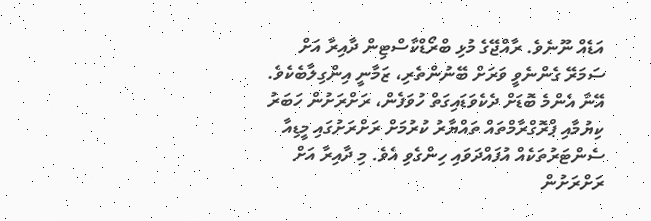އަޑެއް ނޫނެވެ. ރާއްޖޭގެ މުޅި ބްރޯޑްކާސްޓިން ދާއިރާ އަށް ސަމަރޭ ގެންނެވީ ވަރަށް ބޭނުންތެރި، ޒަމާނީ އިންގިލާބެކެވެ. އޭނާ އެންމެ ބޮޑަށް ދެކެވަޑައިގަތް ހުވަފެން، ރަށްރަށުން ހަބަރު ކިޔުމާއި ޕްރޮގްރާމްތައް ތައްޔާރު ކުރުމަށް ރަށްރަށުގައި މީޑިއާ ސެންޓަރުތަކެއް އުފައްދަވައި ހިންގެވި އެވެ. މި ދާއިރާ އަށް ރަށްރަށުން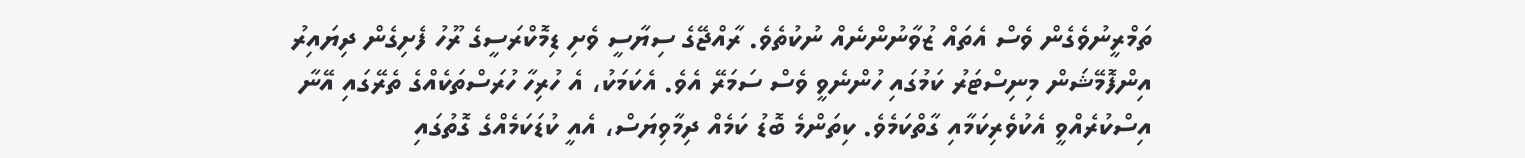ތަމްރީނުވެގެން ވެސް އެތައް ޒުވާނުންނެއް ނުކުތެވެ. ރާއްޖޭގެ ސިޔާސީ ވެށި ޑިމޮކްރަސީގެ ރޫހު ފެށިގެން ދިޔައިރު އިންފޮމޭޝަން މިނިސްޓަރު ކަމުގައި ހުންނެވީ ވެސް ސަމަރޭ އެވެ. އެކަމަކު، އެ ހުރިހާ ހުރަސްތަކެއްގެ ތެރޭގައި އޭނާ އިސްކުރެއްވީ އެކުވެރިކަމާއި ގާތްކަމެވެ. ކިތަންމެ ބޮޑު ކަމެއް ދިމާވިޔަސް، އެއީ ކުޑަކަމެއްގެ ގޮތުގައި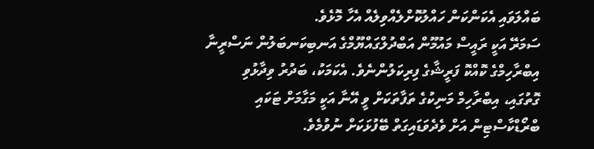ބައްލަވައި އެކަންކަން ހައްލުކޮށްލެއްވިލެއް އެހާ މޮޅެވެ.
ސަމަރޭ އަކީ ރައީސް މައުމޫން އަބްދުލްގައްޔޫމްގެ އަނބިކަނބަލުން ނަސްރީނާ އިބްރާހިމްގެ ކޮއްކޮ ފަރީޝާގެ ފިރިކަލުންނެވެ. އެކަމަކު، ބަދުރު ވިދާޅުވި ގޮތުގައި، އިބްރާހިމް މަނިކުގެ ތަފާތަކަށް ވީ އޭނާ އަކީ މަގާމަށް ޓަކައި ބްރޯޑްކާސްޓިން އަށް ވެދެވަޑައިގަތް ބޭފުޅަކަށް ނުވުމެވެ.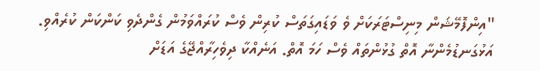"އިންފޮމޭޝަން މިނިސްޓަރަކަށް ވެ ވަޑައިގަތަސް ކުރިން ވެސް ކުރައްވަމުން ގެންދެވި ކަންކަން ކުރެއްވި. އަޅުގަނޑުމެންނާ އޮތް ގުޅުންތައް ވެސް ހަމަ އޮތް. އަނެއްކާ ދިވެހިރާއްޖޭގެ އަޑަށް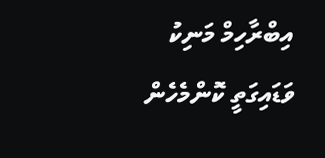އިބްރާހިމް މަނިކު ވަޑައިގަތީ ކޮންމެހެން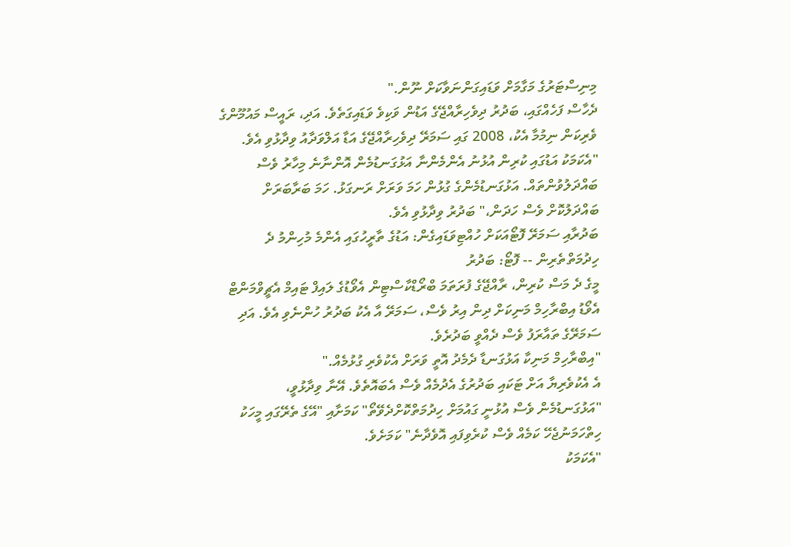މިނިސްޓަރުގެ މަގާމަށް ވަޑައިގަންނަވާކަށް ނޫން."
ދެހާސް ފަހެއްގައި، ބަދުރު ދިވެހިރާއްޖޭގެ އަޑުން ވަކިވެ ވަޑައިގަތެވެ. އަދި، ރައީސް މައުމޫންގެ ވެރިކަން ނިމުމާ އެކު، 2008 ގައި ސަމަރޭ ދިވެހިރާއްޖޭގެ އަޑާ އަލްވަދާއު ވިދާޅުވި އެވެ.
"އެކަމަކު އަޑުގައި ކުރިން އުޅުނު އެންމެންނާ އަޅުގަނޑުމެން އޮންނާނެ މިހާރު ވެސް ބައްދަލުވުންތައް. އަޅުގަނޑުމެންގެ ގުޅުން ހަމަ ވަރަށް ރަނގަޅު. ހަމަ ބަރާބަރަށް ބައްދަލުކޮށް ވެސް ހަދަން،" ބަދުރު ވިދާޅުވި އެވެ.
ބަދުރާއި ސަމަރޭ ފޮޓޯއަކަށް ހުއްޓިވަޑައިގެން: އަޑުގެ ތާރީހުގައި އެންމެ މުހިންމު ދެ ހިދުމަތްތެރިން -- ފޮޓޯ: ބަދުރު
މީގެ ދެ މަސް ކުރިން، ރާއްޖޭގެ ފުރަތަމަ ބްރޯޑްކާސްޓިން އެވޯޑުގެ ލައިފް ޓައިމް އެޗީވްމަންޓް އެވޯޑު އިބްރާހިމް މަނިކަށް ދިން އިރު ވެސް، ސަމަރޭ އާ އެކު ބަދުރު ހުންނެވި އެވެ. އަދި ސަމަރޭގެ ތައާރަފު ވެސް ދެއްވީ ބަދުރެވެ.
"އިބްރާހިމް މަނިކާ އަޅުގަނޑާ ދެމެދު އޮތީ ވަރަށް އެކުވެރި ގުޅުމެއް."
އެ އެކުވެރިޔާ އަށް ޓަކައި ބަދުރުގެ އެދުމެއް ވެސް އެބައޮތެވެ. އޭނާ ވިދާޅުވީ، "އަޅުގަނޑުމެން ވެސް އުޅުނީ ގައުމަށް ހިދުމަތްކޮށްދެވޭތޯ" ކަމަށާއި "އޭގެ ތެރޭގައި މީހަކު ހިތްހަމަނުޖެހޭ ކަމެއް ވެސް ކުރެވިފައި އޮވެދާނެ" ކަމަށެވެ.
"އެކަމަކު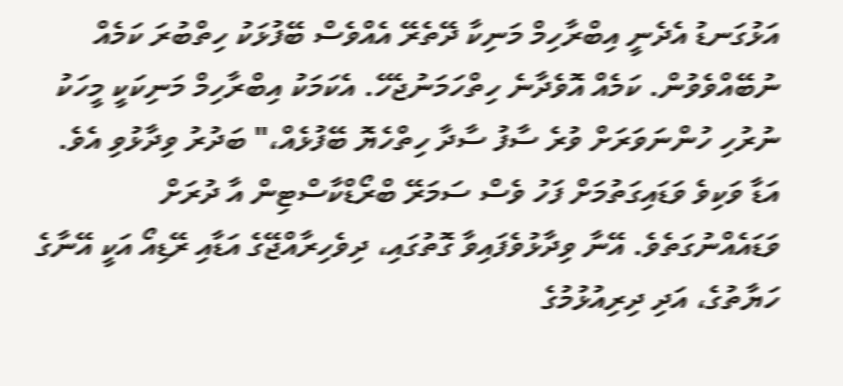އަޅުގަނޑު އެދެނީ އިބްރާހިމް މަނިކާ ދޭތެރޭ އެއްވެސް ބޭފުޅަކު ހިތްބުރަ ކަމެއް ނުބޭއްވެވުން. ކަމެއް އޮވެދާނެ ހިތްހަމަނުޖެހޭ. އެކަމަކު އިބްރާހިމް މަނިކަކީ މީހަކު ނުރުހި ހުންނަވަރަށް ވުރެ ސާފު ސާދާ ހިތްހެޔޮ ބޭފުޅެއް،" ބަދުރު ވިދާޅުވި އެވެ.
އަޑާ ވަކިވެ ވަޑައިގަތުމަށް ފަހު ވެސް ސަމަރޭ ބްރޯޑްކާސްޓިން އާ ދުރަށް ވަޑައެއްނުގަތެވެ. އޭނާ ވިދާޅުވެފައިވާ ގޮތުގައި، ދިވެހިރާއްޖޭގެ އަޑާއި ރޭޑިއޯ އަކީ އޭނާގެ ހަޔާތުގެ، އަދި ދިރިއުޅުމުގެ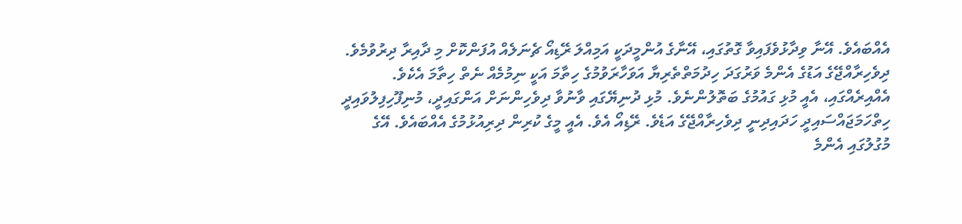އެއްބައެވެ. އޭނާ ވިދާޅުވެފައިވާ ގޮތުގައި، އޭނާގެ އުންމީދަކީ އަމިއްލަ ރޭޑިއޯ ޗެނަލެއް އުފަންކޮށް މި ދާއިރާ ދިރުވުމެވެ.
ދިވެހިރާއްޖޭގެ އަޑުގެ އެންމެ ވަރުގަދަ ހިދުމަތްތެރިޔާ އަވަހާރަވުމުގެ ހިތާމަ އަކީ ނިމުމެއް ނެތް ހިތާމަ އެކެވެ. އެއްއިރެއްގައި، އެއީ މުޅި ގައުމުގެ ބަތޮލުންނެވެ. މުޅި ދުނިޔޭގައި ވާނުވާ ދިވެހިންނަށް އަންގައިދީ، މުނިފޫހިފިލުވައިދީ ހިތްހަމަޖައްސައިދީ ހަދައިދިނީ ދިވެހިރާއްޖޭގެ އަޑެވެ. ރޭޑިއޯ އެވެ. އެއީ މީގެ ކުރިން ދިރިއުޅުމުގެ އެއްބައެވެ. އޭގެ މުގުލުގައި އެންމެ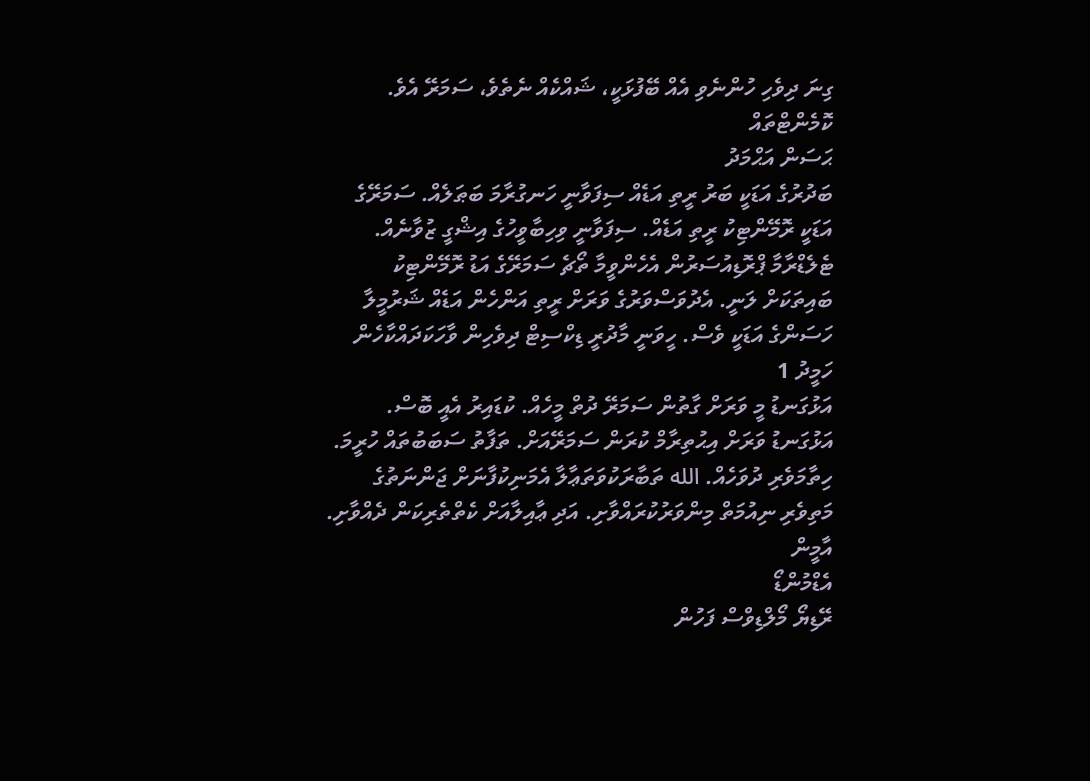ގިނަ ދިވެހި ހުންނެވި އެއް ބޭފުޅަކީ، ޝައްކެއް ނެތެވެ، ސަމަރޭ އެވެ.
ކޮމެންޓްތައް
ޙަސަން އަޙްމަދު
ބަދުރުގެ އަޑަކީ ބަރު ރީތި އަޑެއް ސިފަވާނީ ހަނގުރާމަ ބަޠަލެއް. ސަމަރޭގެ އަޑަކީ ރޮމޭންޓިކު ރީތި އަޑެއް. ސިފަވާނީ ވިހިބާވީހުގެ އިޝްގީ ޒުވާނެއް. ޓެލެޑްރާމާ ޕްރޮޑިއުސަރުން އެހެންވީމާ ތޯޗެ ސަމަރޭގެ އަޑު ރޮމޭންޓިކު ބައިތަކަށް ލަނީ. އެދުވަސްވަރުގެ ވަރަށް ރީތި އަންހެން އަޑެއް ޝަރުމީލާ ހަސަންގެ އަޑަކީ ވެސް. ހީވަނީ މާދުރީ ޑިކްސިޓް ދިވެހިން ވާހަކަދައްކާހެން
ހަމީދު 1
އަޅުގަނޑު މީ ވަރަށް ގާތުން ސަމަރޭ ދުތް މީހެއް. ކުޑައިރު އެއީ ބޮސް. އަޅުގަނޑު ވަރަށް އިޙުތިރާމް ކުރަން ސަމަރޭއަށް. ތަފާތު ސަބަބުތައް ހުރީމަ. ހިތާމަވެރި ދުވަހެއް. الله ތަބާރަކުވަތަޢާލާ އެމަނިކުފާނަށް ޖަންނަތުގެ މަތިވެރި ނިއުމަތް މިންވަރުކުރައްވާށި. އަދި ޢާއިލާއަށް ކެތްތެރިކަން ދެއްވާށި. އާމީން
އެޑްމުންޑޯ
ރޭޑިޔޯ މޯލްޑިވްސް ފަހުން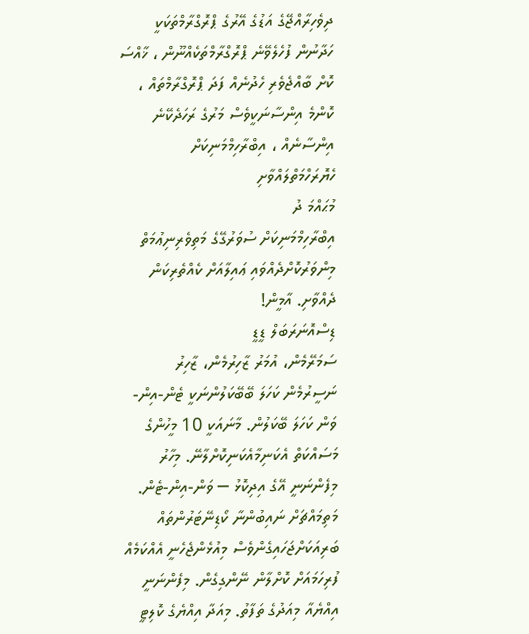ދިވެހިރާއްޖޭގެ އަޑުގެ އޭރުގެ ޕްރޮގްރާމްތަކަކީ ހަދާނުން ފުހެލެވޭނެ ޕްރޮގްރާމްތަކެއްނޫން ، ޚާއްސަ ކޮށް ބާއްޖެވެރި ހެދުނެއް ފަދަ ޕްރޮގްރާމްތައް ، ކޮންމެ އިންސާނަކީވެސް މަރުގެ ރަހަދެކޭނެ އިންސާނެއް ، އިބްރާހިމްމަނިކަށް ހެޔޮރަހްމަތްލައްވާށި
މުޙައްމަ ދު
އިބްރާހިމްމަނިކަށް ސުވަރުގޭގެ މަތިވެރިނިޢުމަތް މިންވަރުކޮށްދެއްވައި ޢައިލާއަށް ކެއްތެރިކަން ދެއްވާށި. އާމީން!
ޑިސްއޮނަރަބަލް ޑީޑީ
ސަމަރޭމެން، އުމަރު ޒާހިރުމެން، ޒާހިރު ނަސީރުމެން ކަހަލަ ބޭބޭކަލުންނަކީ ޓެން-އިން-ވަން ކަހަލަ ބޭކަލުން. މާނައަކީ 10 މީހުންގެ މަސައްކަތް އެކަނިމާއެކަނިކޮށްލާނޭ. މިހާރު މިފެންނަނީ އޭގެ އިދިކޮޅު ─ ވަން-އިން-ޓެން. މަތިމައްޗަށް ނައިބުންނާ ކޯޑިނޭޓަރުންތައް ބަރިއަކަށްޖަހައިގެންވެސް މިއުޅެންޖެހެނީ އެއްކަމެއް ފުރިހަމައަށް ކޮށްލާން ނޭންގިގެން. މިފެންނަނީ އިއްޔެއާ މިއަދުގެ ތަފާތު. މިއަދާ އިއްޔެގެ ކޮލިޓީ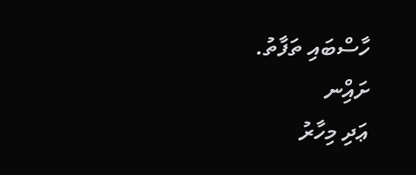ހާސްބައި ތަފާތު.
ށައިްނ
ޢަދި މިހާރު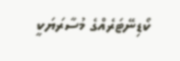ކޯޑިނޭޓަރެއްގެ މުސާރަޔަކީ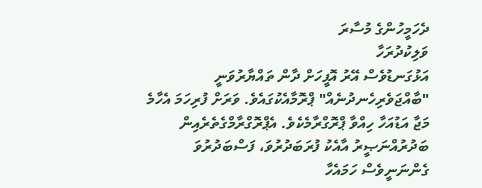ދެހަމީހުންގެ މުސާރަ
ވަލިކުދުރަހާ
އަޅުގަނޑުވެސް އޭރު އޮފީހަށް ދާން ތައްޔާރުވަނީ "ބާއްޖަވެރިހެނދުނެއް" ޕްރޮމާއެކުގައެވެ. ވަރަށް ފުރިހަމަ އެހާމެ މަޖާ އަޑުއަހާ ހިއްވާ ޕްރޮގްރާމެކެވެ. އެޕްރޮގްރާމްގެތެރެއިން ބަދުރުއްނަޞީރު އާއެކު ފުރަބަދުރުވަ، ފަސްބަދުރުވަ ގެންނަނީވެސް ހަމައެހާ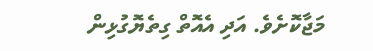މަޖާކޮށެވެ. އަދި އެއޮތް ގިތެޔޮގުޅިން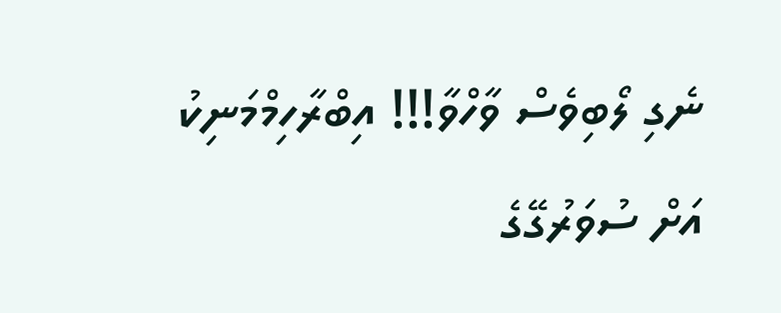ނެގި ލޯބިވެސް ވާހްވާ!!! އިބްރާހިމްމަނިކު އަށް ސުވަރުގޭގެ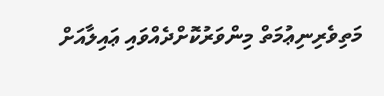މަތިވެރިނިޢުމަތް މިންވަރުކޮށްދެއްވައި ޢައިލާއަށް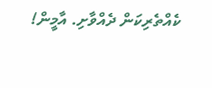ކެއްތެރިކަން ދެއްވާށި. އާމީން!